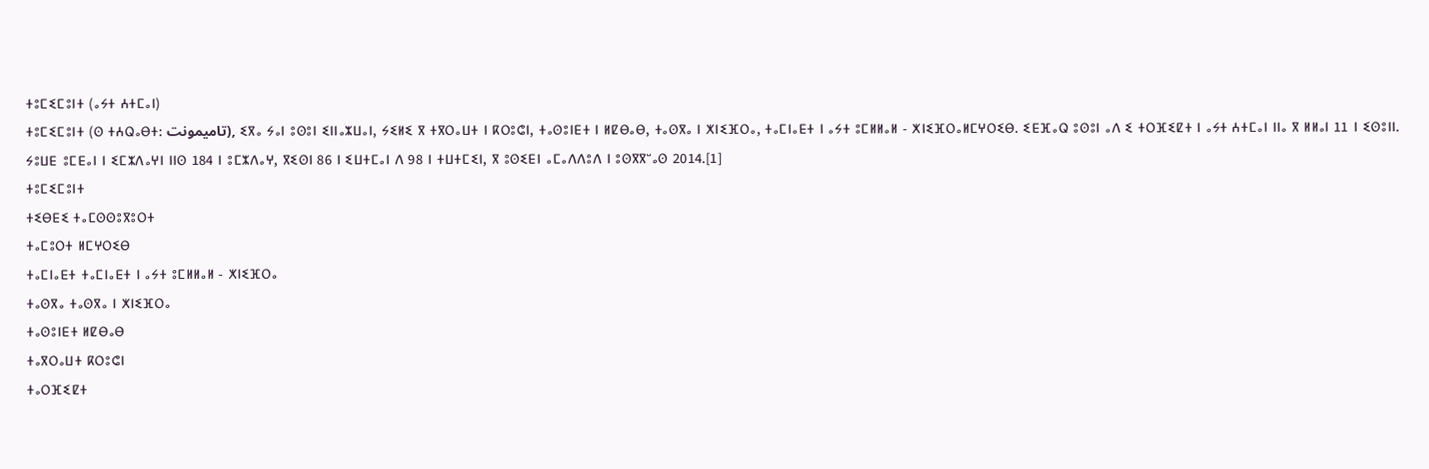ⵜⵓⵎⵉⵎⵓⵏⵜ (ⴰⵢⵜ ⵄⵜⵎⴰⵏ)
ⵜⵓⵎⵉⵎⵓⵏⵜ (ⵙ ⵜⵄⵕⴰⴱⵜ: تاميمونت), ⵉⴳⴰ ⵢⴰⵏ ⵓⵙⵓⵏ ⵉⵏⵏⴰⵣⵡⴰⵏ, ⵢⵉⵍⵉ ⴳ ⵜⴳⵔⴰⵡⵜ ⵏ ⴽⵔⵓⵛⵏ, ⵜⴰⵙⵓⵏⴹⵜ ⵏ ⵍⵇⴱⴰⴱ, ⵜⴰⵙⴳⴰ ⵏ ⵅⵏⵉⴼⵔⴰ, ⵜⴰⵎⵏⴰⴹⵜ ⵏ ⴰⵢⵜ ⵓⵎⵍⵍⴰⵍ - ⵅⵏⵉⴼⵔⴰⵍⵎⵖⵔⵉⴱ. ⵉⴹⴼⴰⵕ ⵓⵙⵓⵏ ⴰⴷ ⵉ ⵜⵔⴼⵉⵇⵜ ⵏ ⴰⵢⵜ ⵄⵜⵎⴰⵏ ⵏⵏⴰ ⴳ ⵍⵍⴰⵏ 11 ⵏ ⵉⵙⵓⵏⵏ. ⵢⵓⵡⴹ ⵓⵎⴹⴰⵏ ⵏ ⵉⵎⵣⴷⴰⵖⵏ ⵏⵏⵙ 184 ⵏ ⵓⵎⵣⴷⴰⵖ, ⴳⵉⵙⵏ 86 ⵏ ⵉⵡⵜⵎⴰⵏ ⴷ 98 ⵏ ⵜⵡⵜⵎⵉⵏ, ⴳ ⵓⵙⵉⴹⵏ ⴰⵎⴰⴷⴷⵓⴷ ⵏ ⵓⵙⴳⴳⵯⴰⵙ 2014.[1]
ⵜⵓⵎⵉⵎⵓⵏⵜ
ⵜⵉⴱⴹⵉ ⵜⴰⵎⵙⵙⵓⴳⵓⵔⵜ
ⵜⴰⵎⵓⵔⵜ ⵍⵎⵖⵔⵉⴱ
ⵜⴰⵎⵏⴰⴹⵜ ⵜⴰⵎⵏⴰⴹⵜ ⵏ ⴰⵢⵜ ⵓⵎⵍⵍⴰⵍ - ⵅⵏⵉⴼⵔⴰ
ⵜⴰⵙⴳⴰ ⵜⴰⵙⴳⴰ ⵏ ⵅⵏⵉⴼⵔⴰ
ⵜⴰⵙⵓⵏⴹⵜ ⵍⵇⴱⴰⴱ
ⵜⴰⴳⵔⴰⵡⵜ ⴽⵔⵓⵛⵏ
ⵜⴰⵔⴼⵉⵇⵜ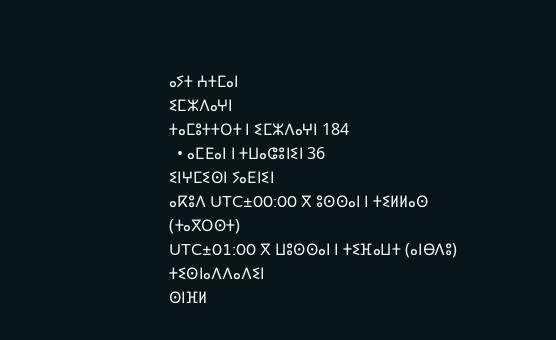ⴰⵢⵜ ⵄⵜⵎⴰⵏ
ⵉⵎⵣⴷⴰⵖⵏ
ⵜⴰⵎⵓⵜⵜⵔⵜ ⵏ ⵉⵎⵣⴷⴰⵖⵏ 184
  • ⴰⵎⴹⴰⵏ ⵏ ⵜⵡⴰⵛⵓⵏⵉⵏ 36
ⵉⵏⵖⵎⵉⵙⵏ ⵢⴰⴹⵏⵉⵏ
ⴰⴽⵓⴷ UTC±00:00 ⴳ ⵓⵙⵙⴰⵏ ⵏ ⵜⵉⵍⵍⴰⵙ (ⵜⴰⴳⵔⵙⵜ)
UTC±01:00 ⴳ ⵡⵓⵙⵙⴰⵏ ⵏ ⵜⵉⴼⴰⵡⵜ (ⴰⵏⴱⴷⵓ)
ⵜⵉⵙⵏⴰⴷⴷⴰⴷⵉⵏ
ⵙⵏⴼⵍ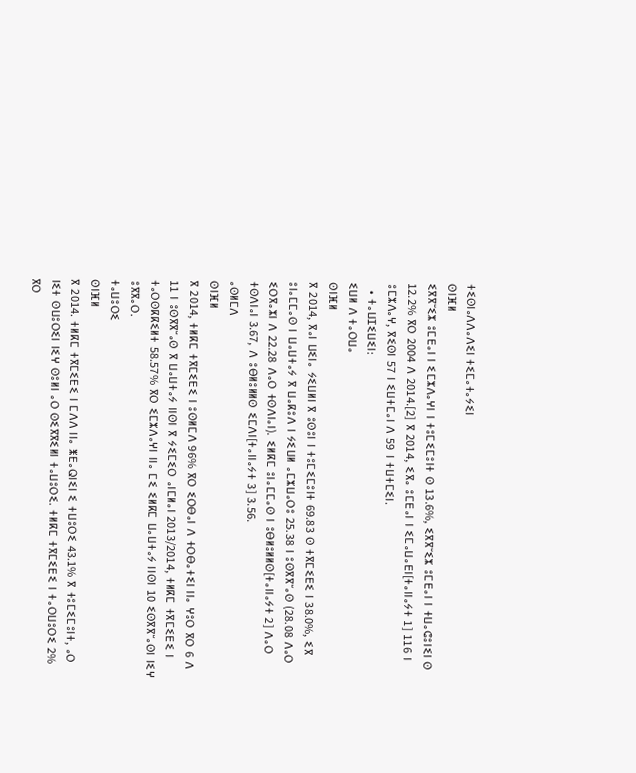ⵜⵉⵙⵏⴰⴷⴷⴰⴷⵉⵏ ⵜⵉⵎⴰⵜⴰⵢⵉⵏ
ⵙⵏⴼⵍ
ⵉⴳⴳⵯⵉⵣ ⵓⵎⴹⴰⵏ ⵏ ⵉⵎⵣⴷⴰⵖⵏ ⵏ ⵜⵓⵎⵉⵎⵓⵏⵜ ⵙ 13.6%, ⵉⴳⴳⵯⵉⵣ ⵓⵎⴹⴰⵏ ⵏ ⵜⵡⴰⵛⵓⵏⵉⵏ ⵙ 12.2% ⴳⵔ 2004 ⴷ 2014.[2] ⴳ 2014, ⵉⴳⴰ ⵓⵎⴹⴰⵏ ⵏ ⵉⵎⴰⵡⴰⴹⵏ[ⵜⴰⵏⵏⴰⵢⵜ 1] 116 ⵏ ⵓⵎⵣⴷⴰⵖ, ⴳⵉⵙⵏ 57 ⵏ ⵉⵡⵜⵎⴰⵏ ⴷ 59 ⵏ ⵜⵡⵜⵎⵉⵏ.
  • ⵜⴰⵡⵊⵉⵡⵉⵏ:
ⵉⵡⵍ ⴷ ⵜⴰⵔⵡⴰ
ⵙⵏⴼⵍ
ⴳ 2014, ⴳⴰⵏ ⵡⵉⵏⴰ ⵢⵉⵡⵍⵏ ⴳ ⵓⵙⵓⵏ ⵏ ⵜⵓⵎⵉⵎⵓⵏⵜ 69.83 ⵙ ⵜⴳⵎⵉⴹⵉ ⵏ 38.0%, ⵉⴳ ⵓⵏⴰⵎⵎⴰⵙ ⵏ ⵡⴰⵡⵜⴰⵢ ⴳ ⵡⴰⴽⵓⴷ ⵏ ⵢⵉⵡⵍ ⴰⵎⵣⵡⴰⵔⵓ 25.38 ⵏ ⵓⵙⴳⴳⵯⴰⵙ (28.08 ⴷⴰⵔ ⵉⵔⴳⴰⵣⵏ ⴷ 22.28 ⴷⴰⵔ ⵜⵙⴷⵏⴰⵏ). ⵉⵍⴽⵎ ⵓⵏⴰⵎⵎⴰⵙ ⵏ ⵓⴱⵍⵓⵍⵍⵙ[ⵜⴰⵏⵏⴰⵢⵜ 2] ⴷⴰⵔ ⵜⵙⴷⵏⴰⵏ 3.67, ⴷ ⵓⴱⵍⵓⵍⵍⵙ ⵉⵎⴷⵏ[ⵜⴰⵏⵏⴰⵢⵜ 3] 3.56.
ⴰⵙⵍⵎⴷ
ⵙⵏⴼⵍ
ⴳ 2014, ⵜⵍⴽⵎ ⵜⴳⵎⵉⴹⵉ ⵏ ⵓⵙⵍⵎⴷ 96% ⴳⵔ ⵉⵔⴱⴰⵏ ⴷ ⵜⵔⴱⴰⵜⵉⵏ ⵏⵏⴰ ⵖⵓⵔ ⴳⵔ 6 ⴷ 11 ⵏ ⵓⵙⴳⴳⵯⴰⵙ ⴳ ⵡⴰⵡⵜⴰⵢ ⵏⵏⵙⵏ ⴳ ⵢⵉⵎⵉⵔ ⴰⵏⵎⵍⴰⵏ 2013/2014, ⵜⵍⴽⵎ ⵜⴳⵎⵉⴹⵉ ⵏ ⵜⴰⵔⵙⴽⴽⵉⵍⵜ 58.57% ⴳⵔ ⵉⵎⵣⴷⴰⵖⵏ ⵏⵏⴰ ⵎⵉ ⵉⵍⴽⵎ ⵡⴰⵡⵜⴰⵢ ⵏⵏⵙⵏ 10 ⵉⵙⴳⴳⵯⴰⵙⵏ ⵏⵉⵖ ⵓⴳⴳⴰⵔ.
ⵜⴰⵡⵓⵔⵉ
ⵙⵏⴼⵍ
ⴳ 2014. ⵜⵍⴽⵎ ⵜⴳⵎⵉⴹⵉ ⵏ ⵎⴷⴷ ⵏⵏⴰ ⵥⴹⴰⵕⵏⵉⵏ ⵉ ⵜⵡⵓⵔⵉ 43.1% ⴳ ⵜⵓⵎⵉⵎⵓⵏⵜ, ⴰⵔ ⵏⵉⵜ ⵙⵡⵓⵔⵉⵏ ⵏⵉⵖ ⵙⵓⵍⵏ ⴰⵔ ⵙⵉⴳⴳⵉⵍⵏ ⵜⴰⵡⵓⵔⵉ. ⵜⵍⴽⵎ ⵜⴳⵎⵉⴹⵉ ⵏ ⵜⴰⵔⵡⵓⵔⵉ 2% ⴳⵔ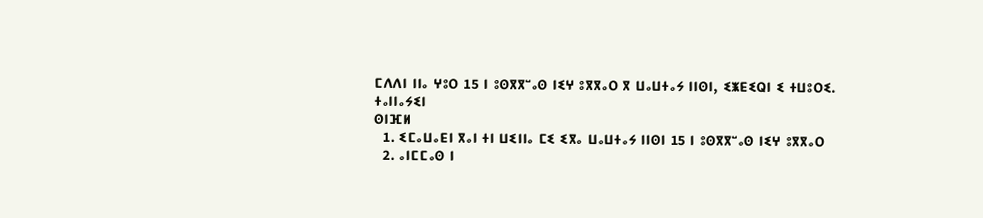ⵎⴷⴷⵏ ⵏⵏⴰ ⵖⵓⵔ 15 ⵏ ⵓⵙⴳⴳⵯⴰⵙ ⵏⵉⵖ ⵓⴳⴳⴰⵔ ⴳ ⵡⴰⵡⵜⴰⵢ ⵏⵏⵙⵏ, ⵉⵥⴹⵉⵕⵏ ⵉ ⵜⵡⵓⵔⵉ.
ⵜⴰⵏⵏⴰⵢⵉⵏ
ⵙⵏⴼⵍ
  1. ⵉⵎⴰⵡⴰⴹⵏ ⴳⴰⵏ ⵜⵏ ⵡⵉⵏⵏⴰ ⵎⵉ ⵉⴳⴰ ⵡⴰⵡⵜⴰⵢ ⵏⵏⵙⵏ 15 ⵏ ⵓⵙⴳⴳⵯⴰⵙ ⵏⵉⵖ ⵓⴳⴳⴰⵔ
  2. ⴰⵏⵎⵎⴰⵙ ⵏ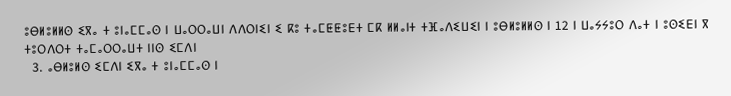ⵓⴱⵍⵓⵍⵍⵙ ⵉⴳⴰ ⵜ ⵓⵏⴰⵎⵎⴰⵙ ⵏ ⵡⴰⵔⵔⴰⵡⵏ ⴷⴷⵔⵏⵉⵏ ⵉ ⴽⵓ ⵜⴰⵎⵟⵟⵓⴹⵜ ⵎⴽ ⵍⵍⴰⵏⵜ ⵜⴼⴰⴷⵉⵡⵉⵏ ⵏ ⵓⴱⵍⵓⵍⵍⵙ ⵏ 12 ⵏ ⵡⴰⵢⵢⵓⵔ ⴷⴰⵜ ⵏ ⵓⵙⵉⴹⵏ ⴳ ⵜⵓⵔⴷⵔⵜ ⵜⴰⵎⴰⵔⵔⴰⵡⵜ ⵏⵏⵙ ⵉⵎⴷⵏ
  3. ⴰⴱⵍⵓⵍⵙ ⵉⵎⴷⵏ ⵉⴳⴰ ⵜ ⵓⵏⴰⵎⵎⴰⵙ ⵏ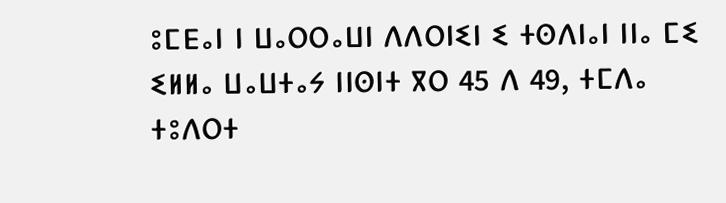ⵓⵎⴹⴰⵏ ⵏ ⵡⴰⵔⵔⴰⵡⵏ ⴷⴷⵔⵏⵉⵏ ⵉ ⵜⵙⴷⵏⴰⵏ ⵏⵏⴰ ⵎⵉ ⵉⵍⵍⴰ ⵡⴰⵡⵜⴰⵢ ⵏⵏⵙⵏⵜ ⴳⵔ 45 ⴷ 49, ⵜⵎⴷⴰ ⵜⵓⴷⵔⵜ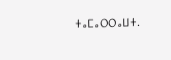ⵜⴰⵎⴰⵔⵔⴰⵡⵜ.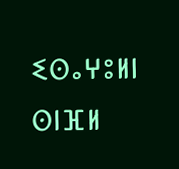ⵉⵙⴰⵖⵓⵍⵏ
ⵙⵏⴼⵍ